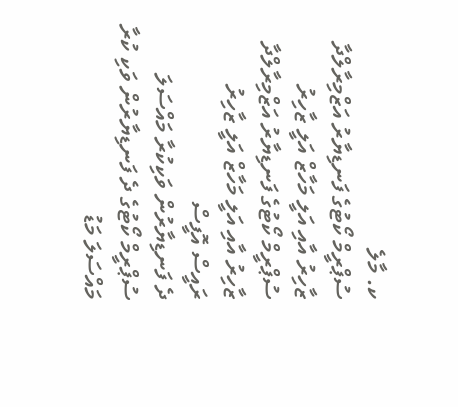ކ. މާލެ
ސުޕްރީމް ކޯޓުގެ ފަނޑިޔާރު އަޒްމިރާލްދާ ޒާހިރު އާއި އަލީ މަހާޒް އަލީ ޒާހިރު
ސުޕްރީމް ކޯޓުގެ ފަނޑިޔާރު އަޒްމިރާލްދާ ޒާހިރު އާއި އަލީ މަހާޒް އަލީ ޒާހިރު
ރައީސް އޮފީސް
ދެ ފަނޑިޔާރުން ވަކިކުރާ މައްސަލަ
ސުޕްރީމް ކޯޓުގެ ދެ ފަނޑިޔާރުން ވަކި ކުރާ މައްސަލަ މަޑު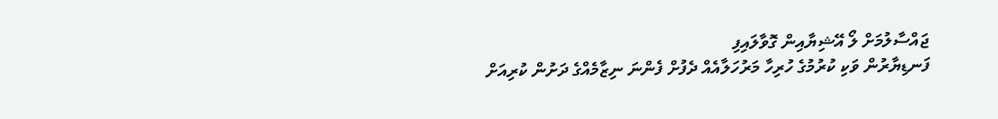ޖައްސާލުމަށް ލޯ އޭޝިޔާއިން ގޮވާލައިފި
ފަނޑިޔާރުން ވަކި ކުރުމުގެ ހުރިހާ މަރުހަލާއެއް ދެފުށް ފެންނަ ނިޒާމެއްގެ ދަށުން ކުރިއަށް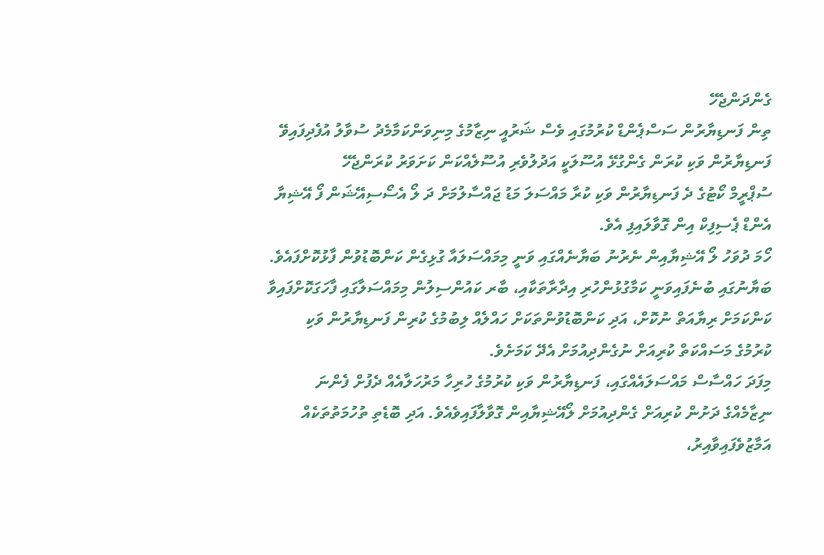ގެންދަންޖެހޭ
ތިން ފަނޑިޔާރުން ސަސްޕެންޑް ކުރުމުގައި ވެސް ޝަރުއީ ނިޒާމުގެ މިނިވަންކަމާމެދު ސުވާލު އުފެދިފައިވޭ
ފަނޑިޔާރުން ވަކި ކުރަން ގެންގުޅޭ އުސޫލަކީ އަދުލުވެރި އުސޫލެއްކަން ކަށަވަރު ކުރަންޖެހޭ
ސުޕްރީމް ކޯޓުގެ ދެ ފަނޑިޔާރުން ވަކި ކުރާ މައްސަލަ މަޑު ޖައްސާލުމަށް ދަ ލޯ އެސޯސިއޭޝަން ފޯ އޭޝިޔާ އެންޑް ޕެސިފިކް އިން ގޮވާލައިފި އެވެ.
ހޯމަ ދުވަހު ލޯ އޭޝިޔާއިން ނެރުނު ބަޔާނެއްގައި ވަނީ މިމައްސަލައާ ގުޅިގެން ކަންބޮޑުވުން ފާޅުކޮށްފައެވެ.
ބަޔާނުގައި ބުނެފައިވަނީ ކަމާގުޅުންހުރި އިދާރާތަކާއި، ބާރ ކައުންސިލުން މިމައްސަލާގައި ފާހަގަކޮށްފައިވާ ކަންކަމަށް ރިޔާއަތް ނުކޮށް، އަދި ކަންބޮޑުވުންތަކަށް ހައްލެއް ލިބުމުގެ ކުރިން ފަނޑިޔާރުން ވަކި ކުރުމުގެ މަސައްކަތް ކުރިއަށް ނުގެންދިއުމަށް އެދޭ ކަމަށެވެ.
މިފަދަ ހައްސާސް މައްސަލައެއްގައި، ފަނޑިޔާރުން ވަކި ކުރުމުގެ ހުރިހާ މަރުހަލާއެއް ދެފުށް ފެންނަ ނިޒާމެއްގެ ދަށުން ކުރިއަށް ގެންދިއުމަށް ލޯއޭޝިޔާއިން ގޮވާލާފައިވެއެވެ. އަދި ބޮޑެތި ތުހުމަތުތަކެއް އަމާޒުވެފައިވާއިރު،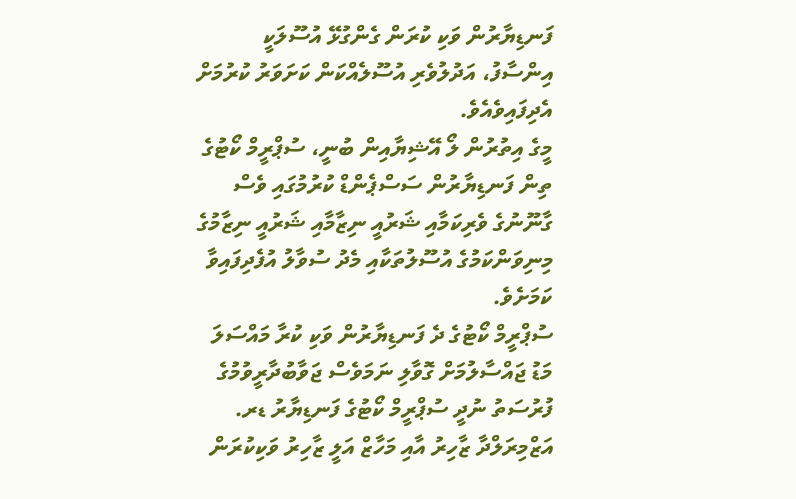ފަނޑިޔާރުން ވަކި ކުރަން ގެންގުޅޭ އުސޫލަކީ އިންސާފު، އަދުލުވެރި އުސޫލެއްކަން ކަށަވަރު ކުރުމަށް އެދިފައިވެއެވެ.
މީގެ އިތުރުން ލޯ އޭޝިޔާއިން ބުނީ، ސުޕްރީމް ކޯޓުގެ ތިން ފަނޑިޔާރުން ސަސްޕެންޑް ކުރުމުގައި ވެސް ގާނޫނުގެ ވެރިކަމާއި ޝަރުއީ ނިޒާމާއި ޝަރުއީ ނިޒާމުގެ މިނިވަންކަމުގެ އުސޫލުތަކާއި މެދު ސުވާލު އުފެދިފައިވާ ކަމަށެވެ.
ސުޕްރީމް ކޯޓުގެ ދެ ފަނޑިޔާރުން ވަކި ކުރާ މައްސަލަ މަޑު ޖައްސާލުމަށް ގޮވާލި ނަމަވެސް ޖަވާބުދާރީވުމުގެ ފުރުސަތު ނުދީ ސުޕްރީމް ކޯޓުގެ ފަނޑިޔާރު ޑރ. އަޒްމިރަލްދާ ޒާހިރު އާއި މަހާޒް އަލީ ޒާހިރު ވަކިކުރަން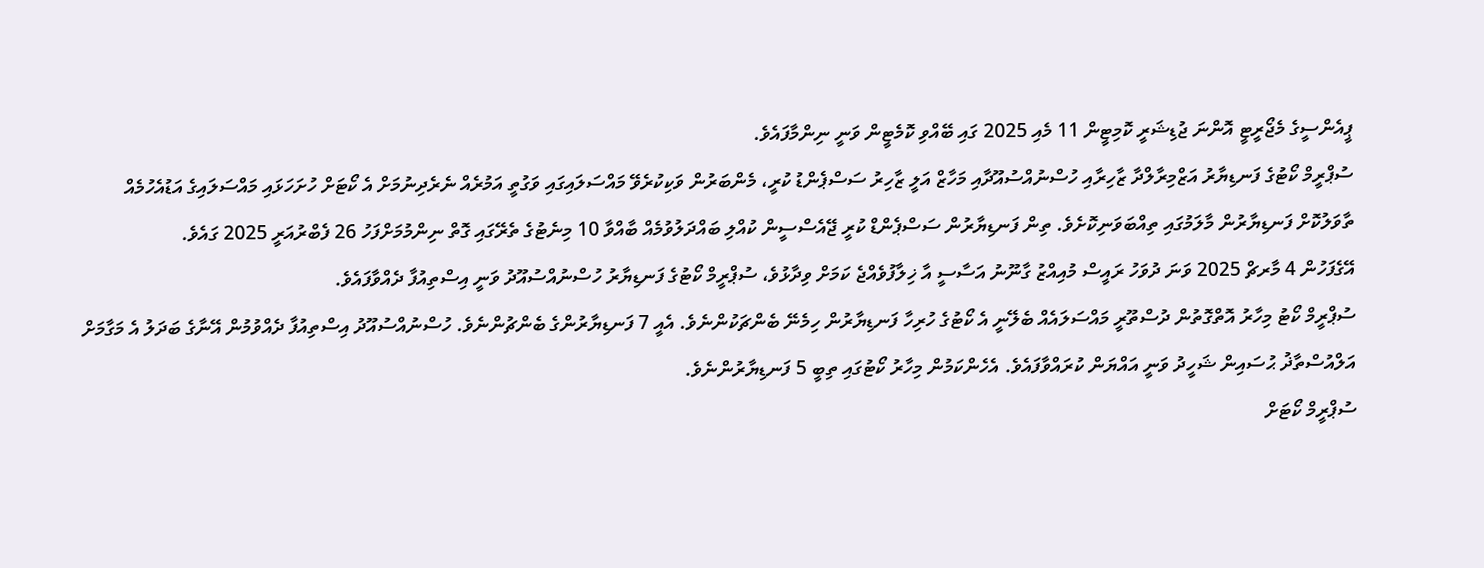ޕީއެންސީގެ މެޖޯރީޓީ އޮންނަ ޖުޑިޝަރީ ކޮމިޓީން 11 މެއި 2025 ގައި ބޭއްވި ކޮމެޓީން ވަނީ ނިންމާފައެވެ.
ސުޕްރީމް ކޯޓުގެ ފަނޑިޔާރު އަޒްމިރާލްދާ ޒާހިރާއި ހުސްނުއްސުއޫދާއި މަހާޒް އަލީ ޒާހިރު ސަސްޕެންޑު ކުރީ، މެންބަރުން ވަކިކުރެވޭ މައްސަލައިގައި ވަގުތީ އަމުރެއް ނެރެދިނުމަށް އެ ކޯޓަށް ހުށަހަޅައި މައްސަލައިގެ އަޑުއެހުމެއް ތާވަލުކޮށް ފަނޑިޔާރުން މާލަމުގައި ތިއްބަވަނިކޮށެވެ. ތިން ފަނޑިޔާރުން ސަސްޕެންޑް ކުރީ ޖޭއެސްސީން ކުއްލި ބައްދަލުވުމެއް ބާއްވާ 10 މިނެޓުގެ ތެރޭގައި ގޮތް ނިންމުމަށްފަހު 26 ފެބްރުއަރީ 2025 ގައެވެ.
އޭގެފަހުން 4 މާރޗް 2025 ވަނަ ދުވަހު ރައީސް މުއިއްޒު ގާނޫނު އަސާސީ އާ ޚިލާފުވެއްޖެ ކަމަށް ވިދާޅުވެ، ސުޕްރީމް ކޯޓުގެ ފަނޑިޔާރު ހުސްނުއްސުއޫދު ވަނީ އިސްތިއުފާ ދެއްވާފައެވެ.
ސުޕްރީމް ކޯޓު މިހާރު އޮތްގޮތުން ދުސްތޫރީ މައްސަލައެއް ބެލޭނީ އެ ކޯޓުގެ ހުރިހާ ފަނޑިޔާރުން ހިމެނޭ ބެންޗަކުންނެވެ. އެއީ 7 ފަނޑިޔާރުންގެ ބެންޗުންނެވެ. ހުސްނުއްސުއޫދު އިސްތިއުފާ ދެއްވުމުން އޭނާގެ ބަދަލު އެ މަގާމަށް އަލްއުސްތާޛު ޙުސައިން ޝަހީދު ވަނީ އައްޔަން ކުރައްވާފައެވެ. އެހެންކަމުން މިހާރު ކޯޓުގައި ތިބީ 5 ފަނޑިޔާރުންނެވެ.
ސުޕްރީމް ކޯޓަށް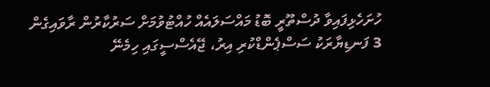ހުށަހެޅިފައިވާ ދުސްތޫރީ ބޮޑު މައްސަލައެއް ހުއްޓުވުމަށް ސަރުކާރުން ރާވައިގެން 3 ފަނޑިޔާރަކު ސަސްޕެންޑްކުރި އިރު، ޖޭއެސްސީގައި ހިމެނޭ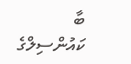ބާ ކައުންސިލްގެ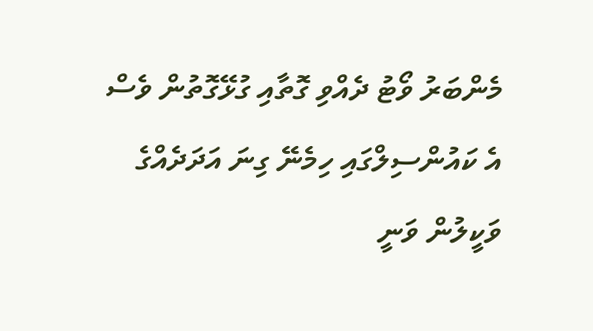މެންބަރު ވޯޓު ދެއްވި ގޮތާއި ގުޅޭގޮތުން ވެސް އެ ކައުންސިލްގައި ހިމެނޭ ގިނަ އަދަދެއްގެ ވަކީލުން ވަނީ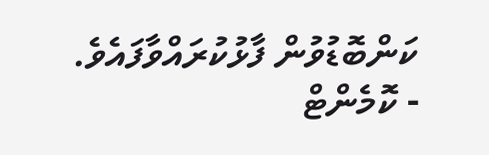ކަންބޮޑުވުން ފާޅުކުރައްވާފައެވެ.
- ކޮމެންޓް